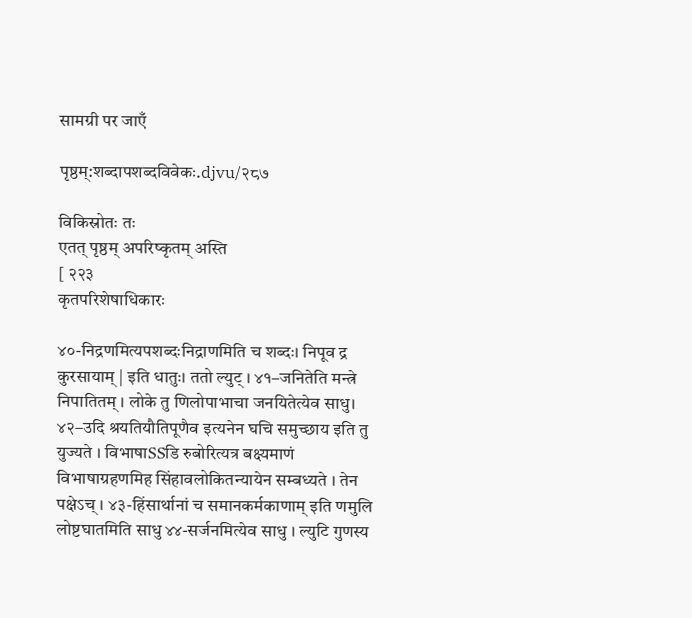सामग्री पर जाएँ

पृष्ठम्:शब्दापशब्दविवेकः.djvu/२८७

विकिस्रोतः तः
एतत् पृष्ठम् अपरिष्कृतम् अस्ति
[ २२३
कृतपरिशेषाधिकारः

४०-निद्रणमित्यपशब्दःनिद्राणमिति च शब्दः। निपूव द्र कुरसायाम् | इति धातुः। ततो ल्युट् । ४१–जनितेति मन्त्रे निपातितम् । लोके तु णिलोपाभाचा जनयितेत्येव साधु। ४२–उदि श्रयतियौतिपूणैव इत्यनेन घचि समुच्छाय इति तु युज्यते । विभाषाSSडि रुबोरित्यत्र बक्ष्यमाणं विभाषाग्रहणमिह सिंहावलोकितन्यायेन सम्बध्यते । तेन पक्षेऽच् । ४३-हिंसार्थानां च समानकर्मकाणाम् इति णमुलि लोष्टघातमिति साधु ४४-सर्जनमित्येव साधु । ल्युटि गुणस्य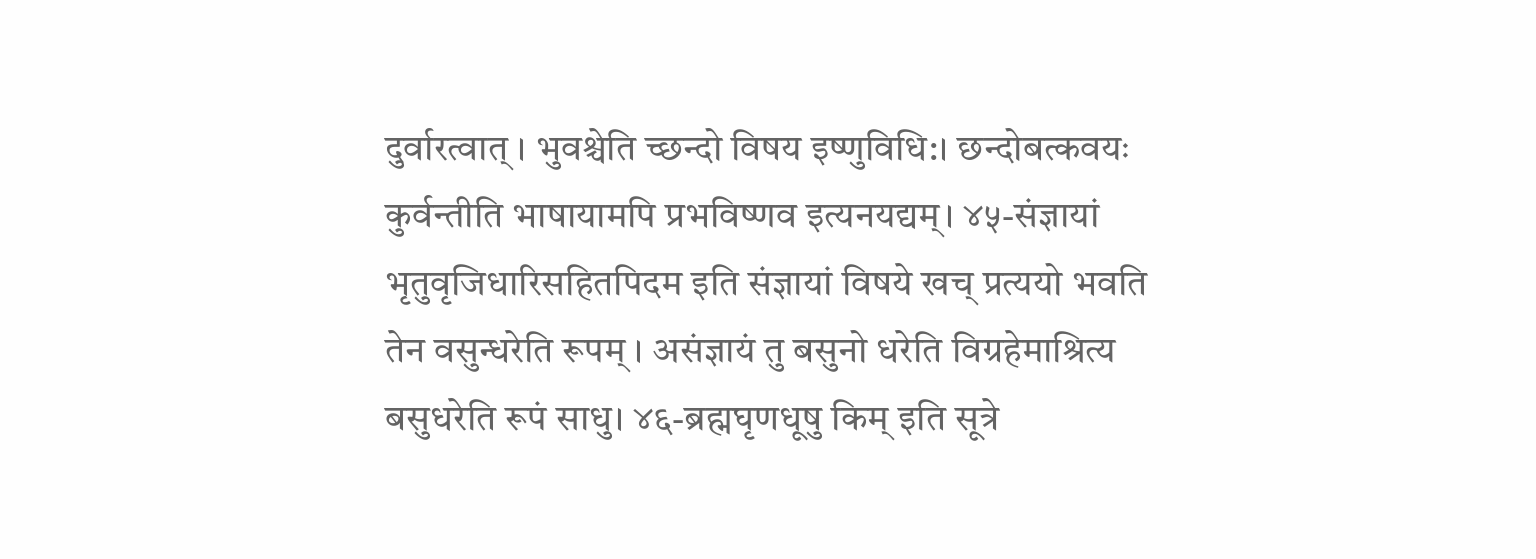दुर्वारत्वात् । भुवश्चेति च्छन्दो विषय इष्णुविधि:। छन्दोबत्कवयः कुर्वन्तीति भाषायामपि प्रभविष्णव इत्यनयद्यम्। ४५-संज्ञायां भृतुवृजिधारिसहितपिदम इति संज्ञायां विषये खच् प्रत्ययो भवति तेन वसुन्धरेति रूपम् । असंज्ञायं तु बसुनो धरेति विग्रहेमाश्रित्य बसुधरेति रूपं साधु। ४६-ब्रह्मघृणधूषु किम् इति सूत्रे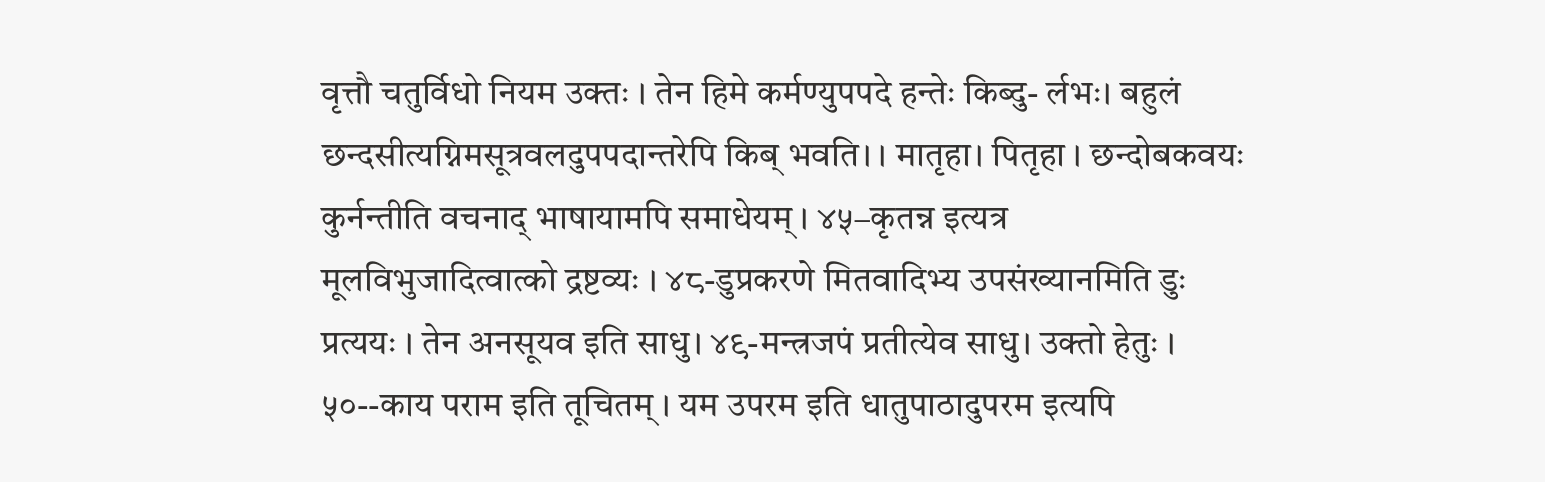वृत्तौ चतुर्विधो नियम उक्तः । तेन हिमे कर्मण्युपपदे हन्तेः किब्दु- र्लभः। बहुलं छन्दसीत्यग्निमसूत्रवलदुपपदान्तरेपि किब् भवति। । मातृहा। पितृहा । छन्दोबकवयः कुर्नन्तीति वचनाद् भाषायामपि समाधेयम् । ४५–कृतन्न इत्यत्र मूलविभुजादित्वात्को द्रष्टव्यः । ४८-डुप्रकरणे मितवादिभ्य उपसंख्यानमिति डुः प्रत्ययः । तेन अनसूयव इति साधु। ४९-मन्त्रजपं प्रतीत्येव साधु। उक्तो हेतुः । ५०--काय पराम इति तूचितम् । यम उपरम इति धातुपाठादुपरम इत्यपि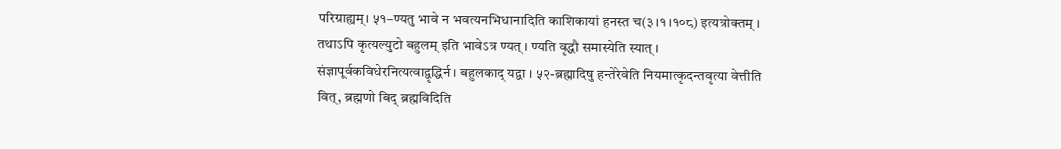परिग्राह्यम्। ५१–ण्यतु भावे न भवत्यनभिधानादिति काशिकायां हनस्त च(३।१।१०८) इत्यत्रोक्तम् । तथाऽपि कृत्यल्युटो बहुलम् इति भावेऽत्र ण्यत् । ण्यति वृद्धौ समास्येति स्यात् । संज्ञापूर्वकविधेरनित्यत्वाद्वृद्धिर्न । बहुलकाद् यद्वा । ५२-ब्रह्मादिषु हन्तेरेवेति नियमात्कृदन्तवृत्या वेत्तीति वित्, ब्रह्मणो बिद् ब्रह्मविदिति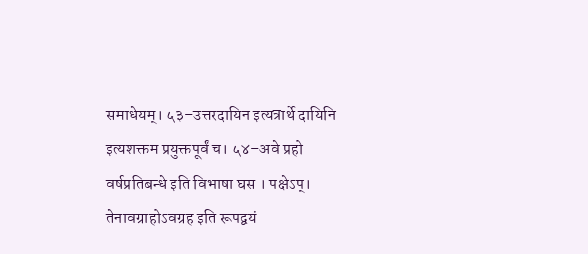समाधेयम्। ५३–उत्तरदायिन इत्यत्रार्थे दायिनि इत्यशक्तम प्रयुक्तपूर्वं च। ५४–अवे प्रहो वर्षप्रतिबन्धे इति विभाषा घस । पक्षेऽप्। तेनावग्राहोऽवग्रह इति रूपद्वयं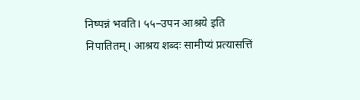निष्पन्नं भवति। ५५–उपन आश्रये इति निपातितम्। आश्रय शब्दः सामीप्यं प्रत्यासत्तिं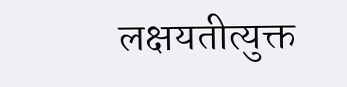लक्षयतीत्युक्त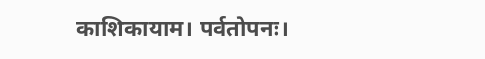काशिकायाम। पर्वतोपनः।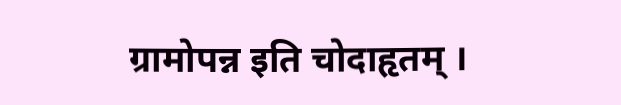ग्रामोपन्न इति चोदाहृतम् ।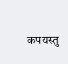कपयस्तु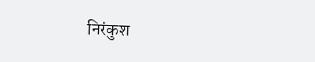निरंकुश